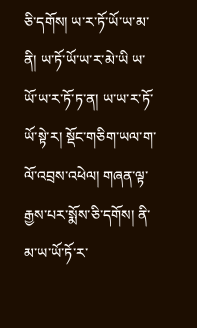ཅི་དགོས། ཡ་ར་ཏོ་ཡོ་ཡ་མ་ནི། ཡ་ཏོ་ཡོ་ཡ་ར་མེ་ཡི ཡ་ཡོ་ཡ་ར་ཏོ་ཏ་ན། ཡ་ཡ་ར་ཏོ་ཡོ་སྟེ་ར། སྡོང་གཅིག་ཡལ་ག་ལོ་འབྲས་འཕེལ། གཞན་ལྟ་རྒྱས་པར་སྨོས་ཅི་དགོས། ནི་མ་ཡ་ཡོ་ཏོ་ར་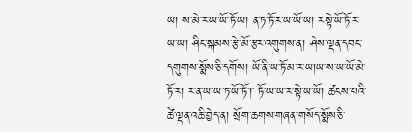ཡ། ས་མེ་ར་ཡ་ཡོ་ཏོ་ཡ། ན་ཏ་ཏོ་ར་ཡ་ཡོ་ཡ། རསྟེ་ཡོ་ཏོ་ར་ཡ་ཡ། ཤིང་སྐམས་རྩེ་མོ་རྩར་འགུགས་ན། ཤེས་ལྡན་དབང་དགུགས་སྨོས་ཅི་དགོས། ཡོ་ནི་ཡ་ཏོ་མ་ར་ཡ།ཡ་ས་ཡ་ཡོ་མེ་ཏོ་ར། ར་ན་ཡ་ཡ་ཏ་ཡོ་ཏོ་།་ ཏོ་ཡ་ཡ་ར་སྟེ་ཡ་ཡོ། ཚངས་པའི་ཚེ་ལྡན་འཆི་བྱེད་ན། སྲོག་ཆགས་གཞན་གསོད་སྨོས་ཅི་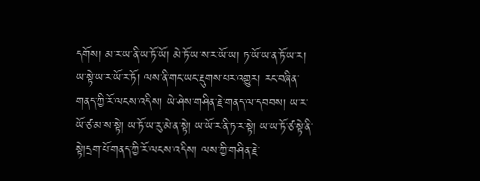དགོས། མ་ར་ཡ་ནི་ཡ་ཏོ་ཡོ། མེ་ཏོ་ཡ་ས་ར་ཡོ་ཡ། ཏ་ཡོ་ཡ་ན་ཏོ་ཡ་ར། ཡ་སྟེ་ཡ་ར་ཡོ་ར་ཏོ། ལས་ནི་གང་ཡང་རྡུགས་པར་འགྱུར། རང་བཞིན་གནད་ཀྱི་རོ་ལངས་འདིས། ཡེ་ཤེས་གཤིན་རྗེ་གནད་ལ་དབབས། ཡ་ར་ཡོ་ཙ་མ་ས་སྟེ། ཡ་ཏོ་ཡ་རུ་མེ་ན་སྟེ། ཡ་ཡོ་ར་ནི་ཏ་ར་སྟེ། ཡ་ཡ་ཏོ་ཙ་སྟེ་ནི་སྟེ།དྲག་པོ་གནད་ཀྱི་རོ་ལངས་འདིས། ལས་ཀྱི་གཤིན་རྗེ་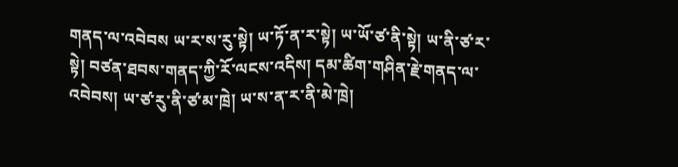གནད་ལ་འབེབས ཡ་ར་ས་རུ་སྟེ། ཡ་ཏོ་ན་ར་སྟེ། ཡ་ཡོ་ཙ་ནི་སྟེ། ཡ་ནི་ཙ་ར་སྟེ། བཙན་ཐབས་གནད་ཀྱི་རོ་ལངས་འདིས། དམ་ཚིག་གཤིན་རྗེ་གནད་ལ་འབེབས། ཡ་ཙ་རུ་ནི་ཙ་མ་ཁྲེ། ཡ་ས་ན་ར་ནི་མེ་ཁྲེ།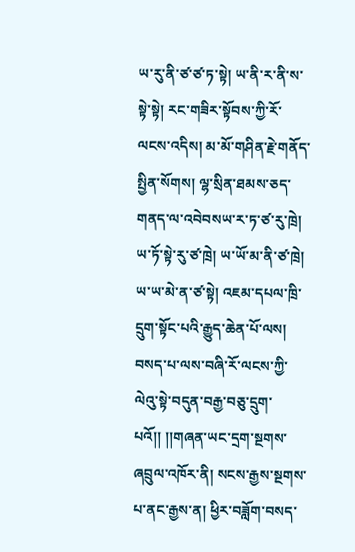ཡ་རུ་ནི་ཙ་ཙ་ཏ་སྟེ། ཡ་ནི་ར་ནི་ས་སྟེ་སྟེ། རང་གཟིར་སྟོབས་ཀྱི་རོ་ལངས་འདིས། མ་མོ་གཤིན་རྗེ་གནོད་སྤྱིན་སོགས། ལྷ་སྲིན་ཐམས་ཅད་གནད་ལ་འབེབསཡ་ར་ཏ་ཙ་རུ་ཁྲེ། ཡ་ཏོ་སྟེ་རུ་ཙ་ཁྲེ། ཡ་ཡོ་མ་ནི་ཙ་ཁྲེ། ཡ་ཡ་མེ་ན་ཙ་སྟེ། འཇམ་དཔལ་ཁྲི་དྲུག་སྟོང་པའི་རྒྱུད་ཆེན་པོ་ལས། བསད་པ་ལས་བཞི་རོ་ལངས་ཀྱི་ལེའུ་སྟེ་བདུན་བརྒྱ་བཅུ་དྲུག་པའོ།། །།གཞན་ཡང་དྲག་སྔགས་ཞབྲུལ་འཁོར་ནི། སངས་རྒྱས་སྔགས་པ་ནང་རྒྱས་ན། ཕྱིར་བཟློག་བསད་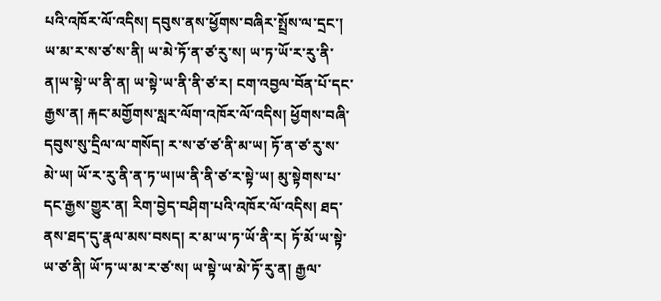པའི་འཁོར་ལོ་འདིས། དབུས་ནས་ཕྱོགས་བཞིར་སྤྲོས་ལ་དྲང་། ཡ་མ་ར་ས་ཙ་ས་ནི། ཡ་མེ་ཏོ་ན་ཙ་རུ་ས། ཡ་ཏ་ཡོ་ར་རུ་ནི་ན།ཡ་སྟེ་ཡ་ནི་ན། ཡ་སྟེ་ཡ་ནི་ནི་ཙ་ར། ངག་འབྱལ་བོན་པོ་དང་རྒྱས་ན། རྐང་མགྱོགས་སླར་ལོག་འཁོར་ལོ་འདིས། ཕྱོགས་བཞི་དབུས་སུ་དྲིལ་ལ་གསོད། ར་ས་ཙ་ཙ་ནི་མ་ཡ། ཏོ་ན་ཙ་རུ་ས་མེ་ཡ། ཡོ་ར་རུ་ནི་ན་ཏ་ཡ།ཡ་ནི་ནི་ཙ་ར་སྟེ་ཡ། མུ་སྟེགས་པ་དང་རྒྱས་གྱུར་ན། རིག་བྱེད་བཤིག་པའི་འཁོར་ལོ་འདིས། ཐད་ནས་ཐད་དུ་རྣལ་མས་བསད། ར་མ་ཡ་ཏ་ཡོ་ནི་ར། ཏོ་མོ་ཡ་སྟེ་ཡ་ཙ་ནི། ཡོ་ཏ་ཡ་མ་ར་ཙ་ས། ཡ་སྟེ་ཡ་མེ་ཏོ་རུ་ན། རྒྱལ་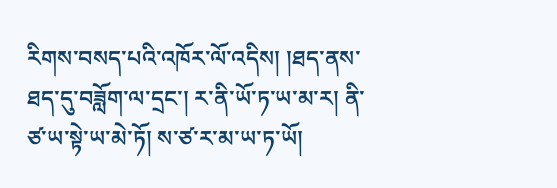རིགས་བསད་པའི་འཁོར་ལོ་འདིས། །ཐད་ནས་ཐད་དུ་བཟློག་ལ་དྲང་། ར་ནི་ཡོ་ཏ་ཡ་མ་ར། ནི་ཙ་ཡ་སྟེ་ཡ་མེ་ཏོ། ས་ཙ་ར་མ་ཡ་ཏ་ཡོ།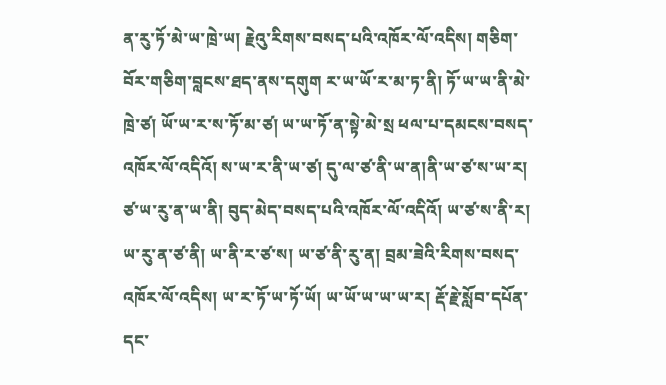ན་རུ་ཏོ་མེ་ཡ་ཁྲེ་ཡ། རྗེའུ་རིགས་བསད་པའི་འཁོར་ལོ་འདིས། གཅིག་བོར་གཅིག་བླངས་ཐད་ནས་དགུག ར་ཡ་ཡོ་ར་མ་ཏ་ནི། ཏོ་ཡ་ཡ་ནི་མེ་ཁྲེ་ཙ། ཡོ་ཡ་ར་ས་ཏོ་མ་ཙ། ཡ་ཡ་ཏོ་ན་སྟེ་མེ་སྲ ཕལ་པ་དམངས་བསད་འཁོར་ལོ་འདིའོ། ས་ཡ་ར་ནི་ཡ་ཙ། དུ་ལ་ཙ་ནི་ཡ་ན།ནི་ཡ་ཙ་ས་ཡ་ར། ཙ་ཡ་རུ་ན་ཡ་ནི། བུད་མེད་བསད་པའི་འཁོར་ལོ་འདིའོ། ཡ་ཙ་ས་ནི་ར། ཡ་རུ་ན་ཙ་ནི། ཡ་ནི་ར་ཙ་ས། ཡ་ཙ་ནི་རུ་ན། བྲམ་ཟེའི་རིགས་བསད་འཁོར་ལོ་འདིས། ཡ་ར་ཏོ་ཡ་ཏོ་ཡོ། ཡ་ཡོ་ཡ་ཡ་ཡ་ར། རྡོ་རྗེ་སློབ་དཔོན་དང་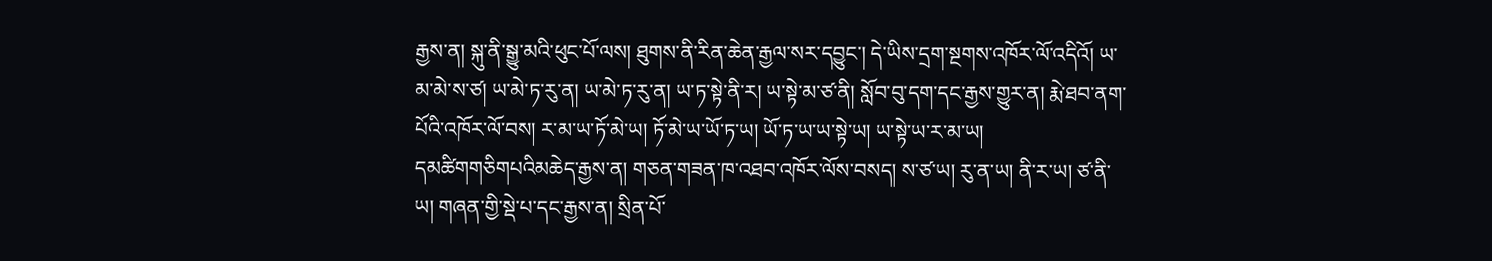རྒྱས་ན། སྐུ་ནི་སྒྱུ་མའི་ཕུང་པོ་ལས། ཐུགས་ནི་རིན་ཆེན་རྒྱལ་སར་དབྱུང་། དེ་ཡིས་དྲག་སྔགས་འཁོར་ལོ་འདིའོ། ཡ་མ་མེ་ས་ཙ། ཡ་མེ་ཏ་རུ་ན། ཡ་མེ་ཏ་རུ་ན། ཡ་ཏ་སྟེ་ནི་ར། ཡ་སྟེ་མ་ཙ་ནི། སློབ་བུ་དག་དང་རྒྱས་གྱུར་ན། རྨེ་ཐབ་ནག་པོའི་འཁོར་ལོ་བས། ར་མ་ཡ་ཏོ་མེ་ཡ། ཏོ་མེ་ཡ་ཡོ་ཏ་ཡ། ཡོ་ཏ་ཡ་ཡ་སྟེ་ཡ། ཡ་སྟེ་ཡ་ར་མ་ཡ། དམཚིགགཅིགཔའིམཆེད་རྒྱས་ན། གཅན་གཟན་ཁ་འཐབ་འཁོར་ལོས་བསད། ས་ཙ་ཡ། རུ་ན་ཡ། ནི་ར་ཡ། ཙ་ནི་ཡ། གཞན་གྱི་སྡེ་པ་དང་རྒྱས་ན། སྲིན་པོ་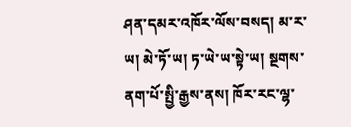ཤན་དམར་འཁོར་ལོས་བསད། མ་ར་ཡ། མེ་ཏོ་ཡ། ཏ་ཡེ་ཡ་སྟེ་ཡ། སྔགས་ནག་པོ་སྤྱི་རྒྱས་ནས། ཁོར་རང་ལྷ་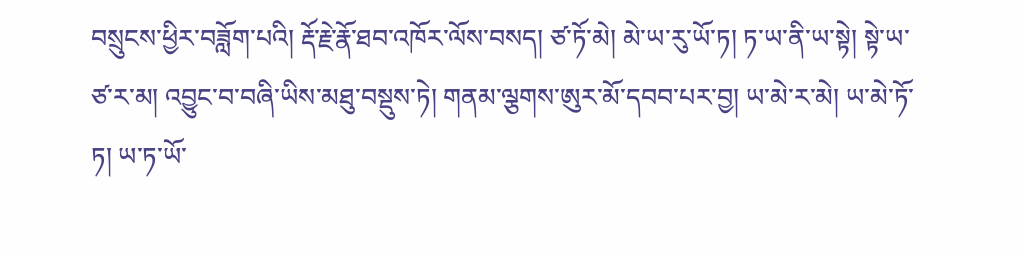བསྲུངས་ཕྱིར་བཟློག་པའི། རྡོ་རྗེ་རྣོ་ཐབ་འཁོར་ལོས་བསད། ཙ་ཏོ་མེ། མེ་ཡ་རུ་ཡོ་ཏ། ཏ་ཡ་ནི་ཡ་སྟེ། སྟེ་ཡ་ཙ་ར་མ། འབྱུང་བ་བཞི་ཡིས་མཐུ་བསྡུས་ཏེ། གནམ་ལྕགས་ཨུར་མོ་དབབ་པར་བྱ། ཡ་མེ་ར་མེ། ཡ་མེ་ཏོ་ཏ། ཡ་ཏ་ཡོ་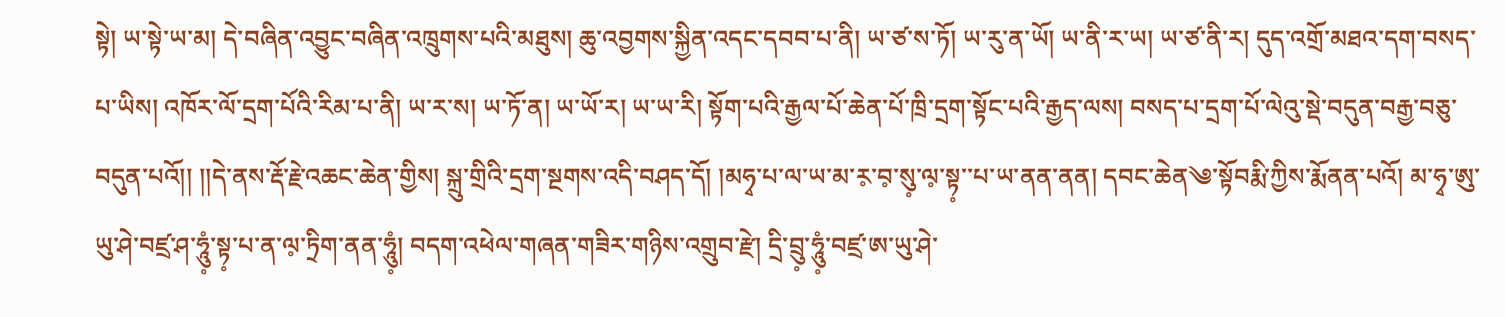སྟེ། ཡ་སྟེ་ཡ་མ། དེ་བཞིན་འབྱུང་བཞིན་འཁྲུགས་པའི་མཐུས། ཆུ་འབྱགས་སྐྱིན་འདང་དབབ་པ་ནི། ཡ་ཙ་ས་ཏོ། ཡ་རུ་ན་ཡོ། ཡ་ནི་ར་ཡ། ཡ་ཙ་ནི་ར། དུད་འགྲོ་མཐའ་དག་བསད་པ་ཡིས། འཁོར་ལོ་དྲག་པོའི་རིམ་པ་ནི། ཡ་ར་ས། ཡ་ཏོ་ན། ཡ་ཡོ་ར། ཡ་ཡ་རི། སྟོག་པའི་རྒྱལ་པོ་ཆེན་པོ་ཁྲི་དྲག་སྟོང་པའི་རྒྱད་ལས། བསད་པ་དྲག་པོ་ལེའུ་སྡེ་བདུན་བརྒྱ་བཅུ་བདུན་པའོ།། །།དེ་ནས་རྡོ་རྗེ་འཆང་ཆེན་གྱིས། སྐྲུ་གྲིའི་དྲག་སྔགས་འདི་བཤད་དོ། །མཧྭ་པ་ལ་ཡ་མ་ར༷་བ༷་སུ༷་ལ༷་སྟ༷་་པ་ཡ་ནན་ནན། དབང་ཆེན༄་སྟོབརྨི་ཀྱིས་རྨོནན་པའོ། མ་ཧྭ་ཨུ་ཡུ་ཤེ་བཛྲ་ཤ་ཧཱུཾ༷་སྟ༷་པ་ན་ལ༷་ཏྲིག་ནན་ཧཱུཾ༷། བདག་འཕེལ་གཞན་གཟིར་གཉིས་འགྲུབ་རྫེ། དྲི་བྲུ༷་ཧཱུཾ༷་བཛྲ་ཨ་ཡུ་ཤེ་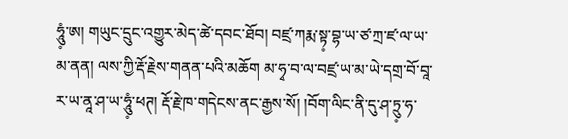ཧཱུཾ༷་ཨ། གཡུང་དྲུང་འགྱུར་མེད་ཚེ་དབང་ཐོབ། བཛྲ་ཀརྨ་སྟ༷་བྷ་ཡ་ཙ་ཀྲ་ཛ་ལ་ཡ་མ་ནན། ལས་ཀྱི་རྡོ་རྗེས་གནན་པའི་མཆོག མ་ཧྭ་བ་ལ་བཛྲ་ཡ་མ་ཡེ་དགྲ་བོ་བཱ་ར་ཡ་ནཱ་ཤ་ཡ་ཧཱུཾ༷་ཕཊ། རྡོ་རྗེ་ཁ་གདེངས་ནང་རྒྱས་སོ། །བོག་ལིང་ནི་དུ་ཤ་ཏྲུ༷་ཧ་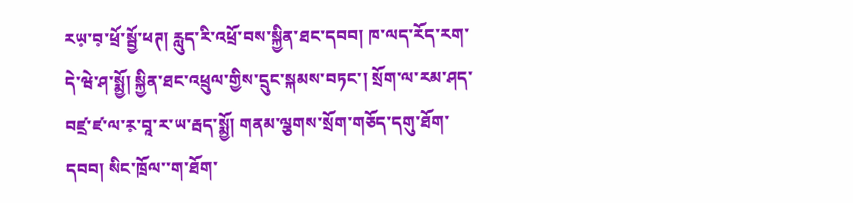རཡ༷་བ༷་ཕྲོ་སྦྱོ་ཕཊ། རླུད་རི་འཕྲོ་བས་སྐྱིན་ཐང་དབབ། ཁ་ལད་རོད་རག་དེ་ཝེ་ཤ་སྨྱོ། སྐྱིན་ཐང་འཕྲུལ་གྱིས་དྲུང་སྐམས་བཏང་། སྲོག་ལ་རམ་ཤད་བཛྲ་ཛ་ལ་ར༷་བཱ་ར་ཡ་རྦད་སྨྱོ། གནམ་ལྕགས་སྲོག་གཅོད་དགུ་ཐོག་དབབ། སིང་ཁྲོལ་་ག་ཐོག་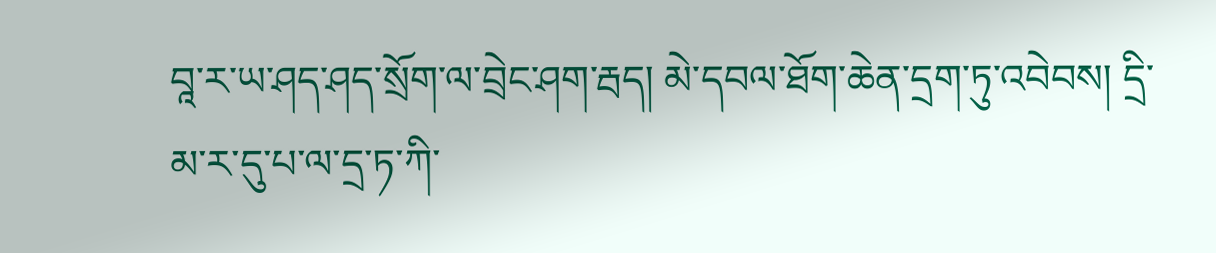བཱ་ར་ཡ་ཤད་ཤད་སྲོག་ལ་བྲེང་ཤག་རྦད། མེ་དབལ་ཐོག་ཆེན་དྲག་ཏུ་འབེབས། དྲི་མ་ར་དུ་པ་ལ་དྲ་ཏ་ཀི་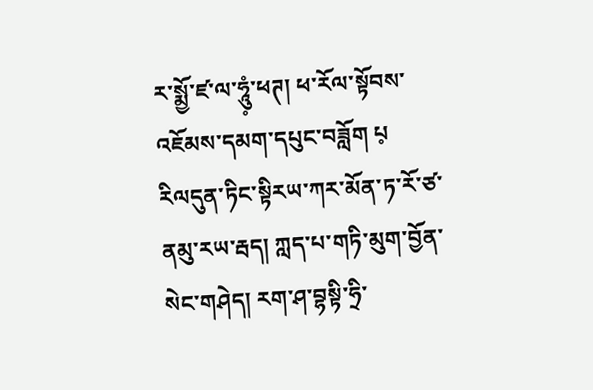ར་སྨྱོ་ཛ་ལ་ཧཱུཾ༷་ཕཊ། ཕ་རོལ་སྟོབས་འཇོམས་དམག་དཔུང་བཟློག པ༷ རིལདུན་ཏིང་སྟིརཡ་ཀར་མོན་ཏ་རོ་ཙ་ནམུ་རཡ་རྦད། ཀླད་པ་གཏི་མུག་བྱོན་སེང་གཤེད། རག་ཤ་བྷསྟི་ཧྲི་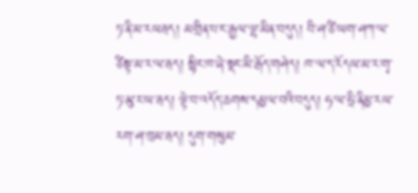ཏ་ནི་མ་རཡརྦད། མགྲིན་པ་ང་རྒྱལ་ལྷ་མིན་བདུད། བི་ཤ་ཙི་ཡག་ཤཀ་ལ་ཙིསྟ་མ་ར་ལ་རྦད། སྙིང་ཁ་ཞེ་སྡང་མི་རྒོད་གཤེད། ཁ་ལ་ད་རོདཡ་མ་ར་གྭ་ཏ་མུ་ར་ཡ་རྦད། ལྟེ་བ་འདོད་ཆགས་དམྱལ་བའི་བདུད། ཧ་ལ་ཧྲི་ནིམྱ་རཡ་རག་ཤ་ཁྲམ་རྦད། དུག་གསུམ་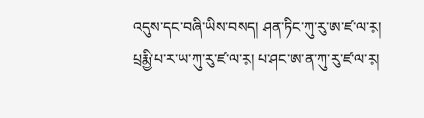འདུས་དང་བཞི་ཡིས་བསད། ཤན་ཏིང་ཀུ་རུ་ཨ་ཛ་ལ་ར༷། པྲརྨྱི་པ་ར་ཡ་ཀུ་རུ་ཛ་ལ་ར༷། པ་ཤང་ཨ་ན་ཀུ་རུ་ཛ་ལ་ར༷།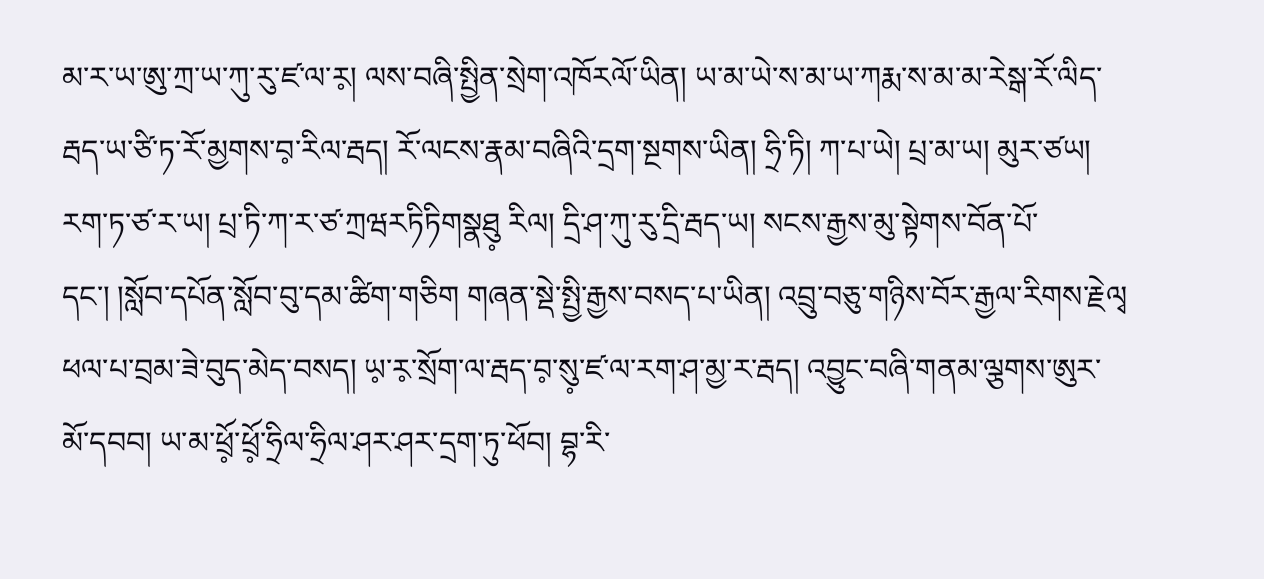མ་ར་ཡ་ཨུ་ཀྲ་ཡ་ཀུ་རུ་ཛ་ལ་ར༷། ལས་བཞི་སྤྱིན་སྲེག་འཁོརལོ་ཡིན། ཡ་མ་ཡེ་ས་མ་ཡ་ཀརྨ་ས་མ་མ་རེསྒ་རོ་ལིད་རྦད་ཡ་ཙི་ཏ་རོ་མྱགས་བ༷་རིལ་རྦད། རོ་ལངས་རྣམ་བཞིའི་དྲག་སྔགས་ཡིན། ཧྲི་ཏི། ཀ་པ་ཡེ། པྲ་མ་ཡ། མུར་ཙཡ། རག་ཏ་ཙ་ར་ཡ། པྲ་ཏི་ཀ་ར་ཙ་ཀྲཝརཏིཏིགསྣཐུ༷ རིལ། དྲི་ཤ་ཀུ་རུ་དྲི་རྦད་ཡ། སངས་རྒྱས་མུ་སྟེགས་བོན་པོ་དང་། །སློབ་དཔོན་སློབ་བུ་དམ་ཚིག་གཅིག གཞན་སྡེ་སྤྱི་རྒྱས་བསད་པ་ཡིན། འབྲུ་བཅུ་གཉིས་བོར་རྒྱལ་རིགས་རྗེལྭ ཕལ་པ་བྲམ་ཟེ་བུད་མེད་བསད། ཡ༷་ར༷་སྲོག་ལ་རྦད་བ༷་སུ༷་ཛ་ལ་རག་ཤ་མྱ་ར་རྦད། འབྱུང་བཞི་གནམ་ལྕགས་ཨུར་མོ་དབབ། ཡ་མ་ཕྲོ༷་ཕྲོ༷་ཧྲིལ་ཧྲིལ་ཤར་ཤར་དྲག་ཏུ་ཕོབ། བྷ་རི་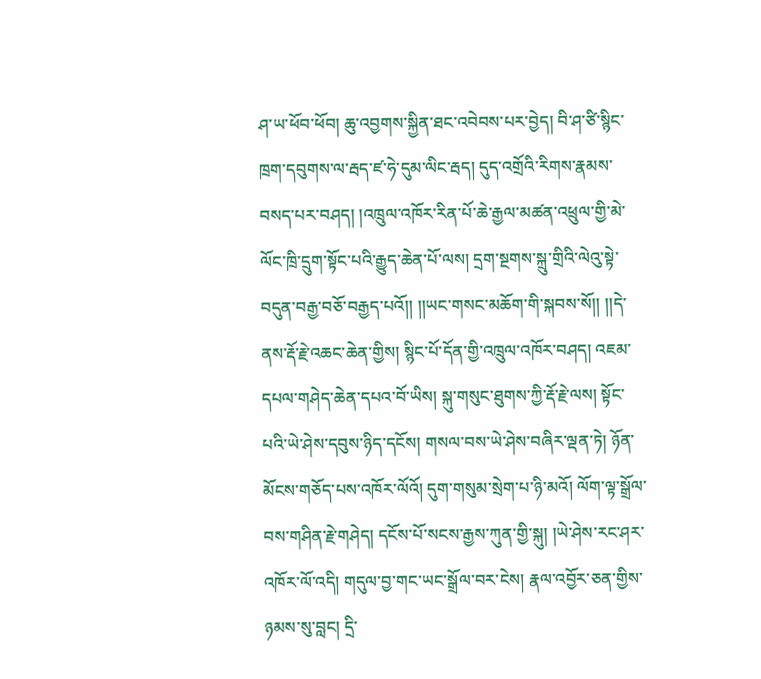ཤ་ཡ་ཕོབ་ཕོབ། ཆུ་འབྱགས་སྐྱིན་ཐང་འབེབས་པར་བྱེད། བི་ཤ་ཙི་སྙིང་ཁྲག་དབུགས་ལ་རྦད་ཛ་ཧེ་དུམ་ལིང་རྦད། དུད་འགྲོའི་རིགས་རྣམས་བསད་པར་བཤད། །འཁྲུལ་འཁོར་རིན་པོ་ཆེ་རྒྱལ་མཚན་འཕྲུལ་གྱི་མེ་ལོང་ཁྲི་དྲུག་སྟོང་པའི་རྒྱུད་ཆེན་པོ་ལས། དྲག་སྔགས་སྐྲུ་གྲིའི་ལེའུ་སྟེ་བདུན་བརྒྱ་བཅོ་བརྒྱད་པའོ།། །།ཡང་གསང་མཆོག་གི་སྐབས་སོ།། །།དེ་ནས་རྡོ་རྗེ་འཆང་ཆེན་གྱིས། སྙིང་པོ་དོན་གྱི་འཁྲུལ་འཁོར་བཤད། འཇམ་དཔལ་གཤེད་ཆེན་དཔའ་བོ་ཡིས། སྐུ་གསུང་ཐུགས་ཀྱི་རྡོ་རྗེ་ལས། སྟོང་པའི་ཡེ་ཤེས་དབུས་ཉིད་དངོས། གསལ་བས་ཡེ་ཤེས་བཞིར་ལྡན་ཏེ། ཉོན་མོངས་གཅོད་པས་འཁོར་ལོའོ། དུག་གསུམ་སྲེག་པ་ཉི་མའོ། ལོག་ལྟ་སྒྲོལ་བས་གཤིན་རྗེ་གཤེད། དངོས་པོ་སངས་རྒྱས་ཀུན་གྱི་སྐུ། །ཡེ་ཤེས་རང་ཤར་འཁོར་ལོ་འདི། གདུལ་བྱ་གང་ཡང་སྒྲོལ་བར་ངེས། རྣལ་འབྱོར་ཅན་གྱིས་ཉམས་སུ་བླང། དྲི་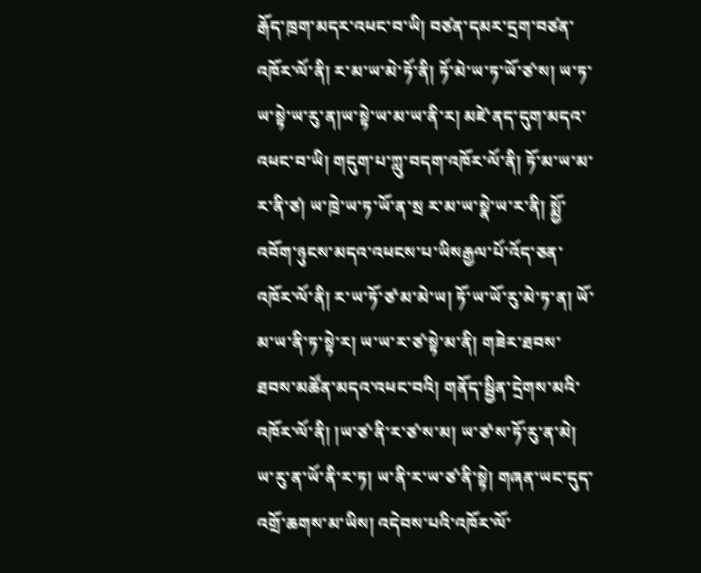རྒོད་ཁྲག་མདར་འཕང་བ་ཡི། བཙན་དམར་དྲག་བཙན་འཁོར་ལོ་ནི། ར་མ་ཡ་མེ་ཏོ་ནི། ཏོ་མེ་ཡ་ཏ་ཡོ་ཙ་ས། ཡ་ཏ་ཡ་སྟེ་ཡ་རུ་ན།ཡ་སྟེ་ཡ་མ་ཡ་ནི་ར། མཛེ་ནད་དུག་མདའ་འཕང་བ་ཡི། གདུག་པ་ཀླུ་བདག་འཁོར་ལོ་ནི། ཏོ་མ་ཡ་མ་ར་ནི་ཙ། ཡ་ཁྲེ་ཡ་ཏ་ཡོ་ན་སྲ ར་མ་ཡ་སྣེ་ཡ་ར་ནི། སྨྱོ་འབོག་ཉུངས་མདའ་འཕངས་པ་ཡིསརྒྱལ་པོ་འོད་ཅན་འཁོར་ལོ་ནི། ར་ཡ་ཏོ་ཙ་མ་མེ་ཡ། ཏོ་ཡ་ཡོ་རུ་མེ་ཏ་ན། ཡོ་མ་ཡ་ནི་ཏ་སྟེ་ར། ཡ་ཡ་ར་ཙ་སྟེ་མ་ནི། གཟེར་ཐབས་ཐབས་མཚོན་མདའ་འཕང་བའི། གནོད་སྦྱིན་དྲེགས་མའི་འཁོར་ལོ་ནི། །ཡ་ཙ་ནི་ར་ཙ་ས་མ། ཡ་ཙ་ས་ཏོ་རུ་ན་མེ། ཡ་རུ་ན་ཡོ་ནི་ར་ཏ། ཡ་ནི་ར་ཡ་ཙ་ནི་སྟེ། གཞན་ཡང་དུད་འགྲོ་ཆགས་མ་ཡིས། འདེབས་པའི་འཁོར་ལོ་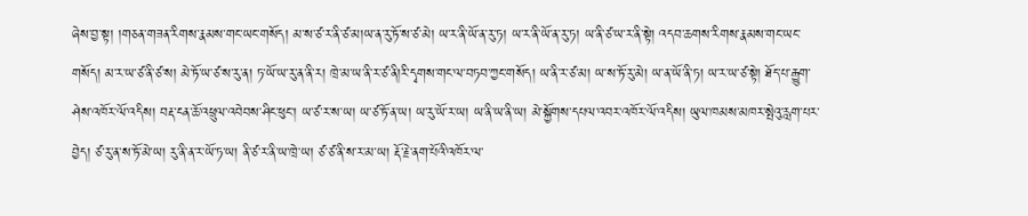ཞེས་བྱ་སྟ། །གཅན་གཟན་རིགས་རྣམས་གང་ཡང་གསོད། མ་ས་ཙ་ར་ནི་ཙ་མ།ཡ་ན་རུ་ཏོ་ས་ཙ་མེ། ཡ་ར་ནི་ཡོ་ན་རུ་ཏ། ཡ་ར་ནི་ཡོ་ན་རུ་ཏ། ཡ་ནི་ཙ་ཡ་ར་ནི་སྟེ། འདབ་ཆགས་རིགས་རྣམས་གང་ཡང་གསོད། མ་ར་ཡ་ཙ་ནི་ཙ་ས། མེ་ཏོ་ཡ་ཙ་ས་རུ་ན། ཏ་ཡོ་ཡ་རུ་ན་ནི་ར། ཁྲེ་མ་ཡ་ནི་ར་ཙ་ནི།རི་དྭགས་གང་ལ་བཏབ་ཀྱང་གསོད། ཡ་ནི་ར་ཙ་མ། ཡ་ས་ཏོ་རུ་མེ། ཡ་ན་ཡོ་ནི་ཏ། ཡ་ར་ཡ་ཙ་སྟེ། ཐོད་པ་རྒྱུག་ཤེས་འཁོར་ལོ་འདིས། བརྡ་ངན་ཆོ་འཕྲུལ་འབེབས་ཤིང་ཕུང་། ཡ་ཙ་ར་ས་ཡ། ཡ་ཙ་ཏོ་ན་ཡ། ཡ་རུ་ཡོ་ར་ཡ། ཡ་ནི་ཡ་ནི་ཡ། མེ་སྐྱོགས་དཔལ་འབར་འཁོར་ལོ་འདིས། ཡུལ་ཁམས་མཁར་སྤེའུ་རླག་པར་བྱེད། ཙ་རུ་ན་ས་ཏོ་མེ་ཡ། རུ་ནི་ན་ར་ཡོ་ཏ་ཡ། ནི་ཙ་ར་ནི་ཡ་ཁྲེ་ཡ། ཙ་ཙ་ནི་ས་ར་མ་ཡ། རྡོ་རྗེ་ནག་པོའི་འཁོར་ལ་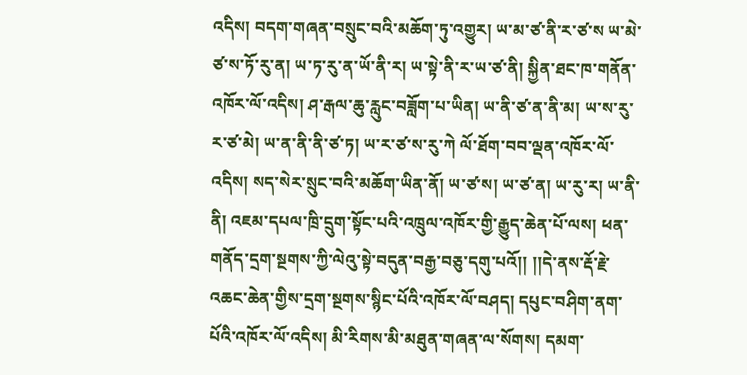འདིས། བདག་གཞན་བསྲུང་བའི་མཆོག་ཏུ་འགྱུར། ཡ་མ་ཙ་ནི་ར་ཙ་ས ཡ་མེ་ཙ་ས་ཏོ་རུ་ན། ཡ་ཏ་རུ་ན་ཡོ་ནི་ར། ཡ་སྟེ་ནི་ར་ཡ་ཙ་ནི། སྐྱིན་ཐང་ཁ་གནོན་འཁོར་ལོ་འདིས། ཤ་རྒལ་ཆུ་རླུང་བཟློག་པ་ཡིན། ཡ་ནི་ཙ་ན་ནི་མ། ཡ་ས་རུ་ར་ཙ་མེ། ཡ་ན་ནི་ནི་ཙ་ཏ། ཡ་ར་ཙ་ས་རུ་ཀེ ལོ་ཐོག་བབ་ལྡན་འཁོར་ལོ་འདིས། སད་སེར་སྲུང་བའི་མཆོག་ཡིན་ནོ། ཡ་ཙ་ས། ཡ་ཙ་ན། ཡ་རུ་ར། ཡ་ནི་ནི། འཇམ་དཔལ་ཁྲི་དྲུག་སྟོང་པའི་འཁྲུལ་འཁོར་གྱི་རྒྱུད་ཆེན་པོ་ལས། ཕན་གནོད་དྲག་སྔགས་ཀྱི་ལེའུ་སྟེ་བདུན་བརྒྱ་བཅུ་དགུ་པའོ།། །།དེ་ནས་རྡོ་རྗེ་འཆང་ཆེན་གྱིས་དྲག་སྔགས་སྙིང་པོའི་འཁོར་ལོ་བཤད། དཔུང་བཤིག་ནག་པོའི་འཁོར་ལོ་འདིས། མི་རིགས་མི་མཐུན་གཞན་ལ་སོགས། དམག་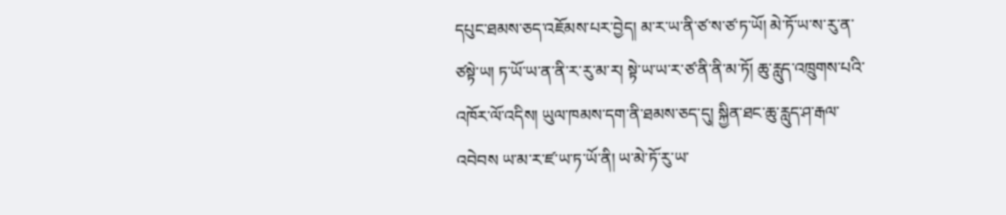དཔུང་ཐམས་ཅད་འཇོམས་པར་བྱེད། མ་ར་ཡ་ནི་ཙ་ས་ཙ་ཏ་ཡོ། མེ་ཏོ་ཡ་ས་རུ་ན་ཙསྟེ་ཡ། ཏ་ཡོ་ཡ་ན་ནི་ར་རུ་མ་ར། སྟེ་ཡ་ཡ་ར་ཙ་ནི་ནི་མ་ཏོ། ཆུ་རླུད་འཁྲུགས་པའི་འཁོར་ལོ་འདིས། ཡུལ་ཁམས་དག་ནི་ཐམས་ཅད་དུ། སྐྱིན་ཐང་ཆུ་རླུད་ཤ་རྒལ་འབེབས ཡ་མ་ར་ཛ་ཡ་ཏ་ཡོ་ནི། ཡ་མེ་ཏོ་རུ་ཡ་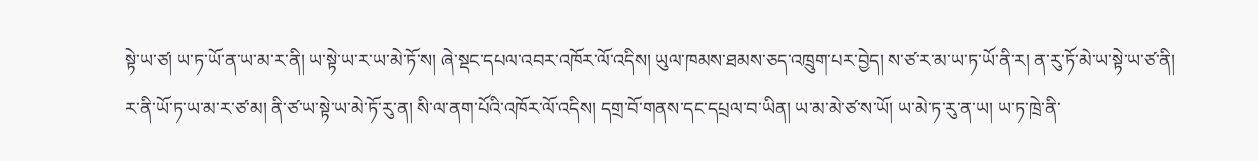སྟེ་ཡ་ཙ། ཡ་ཏ་ཡོ་ན་ཡ་མ་ར་ནི། ཡ་སྟེ་ཡ་ར་ཡ་མེ་ཏོ་ས། ཞེ་སྡང་དཔལ་འབར་འཁོར་ལོ་འདིས། ཡུལ་ཁམས་ཐམས་ཅད་འཁྲུག་པར་བྱེད། ས་ཙ་ར་མ་ཡ་ཏ་ཡོ་ནི་ར། ན་རུ་ཏོ་མེ་ཡ་སྟེ་ཡ་ཙ་ནི། ར་ནི་ཡོ་ཏ་ཡ་མ་ར་ཙ་མ། ནི་ཙ་ཡ་སྟེ་ཡ་མེ་ཏོ་རུ་ན། སི་ལ་ནག་པོའི་འཁོར་ལོ་འདིས། དགྲ་བོ་གནས་དང་དཔྲལ་བ་ཡིན། ཡ་མ་མེ་ཙ་ས་ཡོ། ཡ་མེ་ཏ་རུ་ན་ཡ། ཡ་ཏ་ཁྲེ་ནི་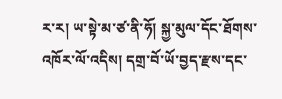ར་ར། ཡ་སྟེ་མ་ཙ་ནི་ཧོ། སྐྱ་མུལ་དོང་ཐོགས་འཁོར་ལོ་འདིས། དགྲ་བོ་ཡོ་བྱད་རྫས་དང་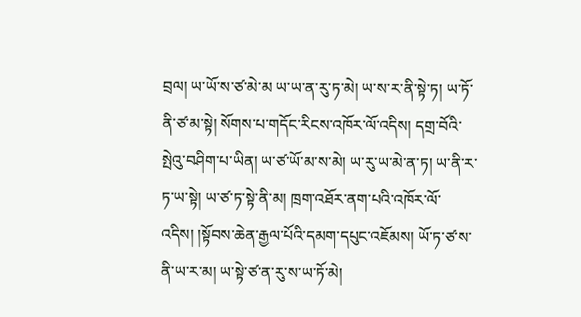བྲལ། ཡ་ཡོ་ས་ཙ་མེ་མ ཡ་ཡ་ན་རུ་ཏ་མེ། ཡ་ས་ར་ནི་སྟེ་ཏ། ཡ་ཏོ་ནི་ཙ་མ་སྟེ། སོགས་པ་གདོང་རིངས་འཁོར་ལོ་འདིས། དགྲ་བོའི་སྤེའུ་བཤིག་པ་ཡིན། ཡ་ཙ་ཡོ་མ་ས་མེ། ཡ་རུ་ཡ་མེ་ན་ཏ། ཡ་ནི་ར་ཏ་ཡ་སྟེ། ཡ་ཙ་ཏ་སྟེ་ནི་མ། ཁྲག་འཐོར་ནག་པའི་འཁོར་ལོ་འདིས། །སྟོབས་ཆེན་རྒྱལ་པོའི་དམག་དཔུང་འཇོམས། ཡོ་ཏ་ཙ་ས་ནི་ཡ་ར་མ། ཡ་སྟེ་ཙ་ན་རུ་ས་ཡ་ཏོ་མེ།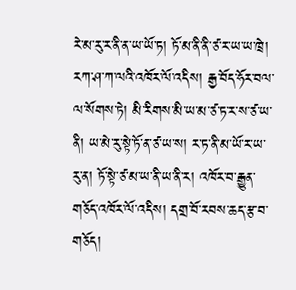རེ་མ་རུ་ར་ནི་ན་ཡ་ཡོ་ཏ། ཏོ་མ་ནི་ནི་ཙ་ར་ཡ་ཡ་ཁྲེ། རཀ་ཤ་ཀ་ལའི་འཁོར་ལོ་འདིས། རྒྱ་བོད་ཧོར་བལ་ལ་སོགས་ཏེ། མི་རིགས་མི་ཡ་མ་ཙ་ཏ་ར་ས་ཙ་ཡ་ནི། ཡ་མེ་རུ་སྟེ་ཏོ་ན་ཙ་ཡ་ས། ར་ཏ་ནི་མ་ཡོ་ར་ཡ་རུ་ན། ཏོ་སྟེ་ཙ་མ་ཡ་ནི་ཡ་ནི་ར། འཁོར་བ་རྒྱུན་གཅོད་འཁོར་ལོ་འདིས། དགྲ་བོ་རབས་ཆད་རྩ་བ་གཅོད།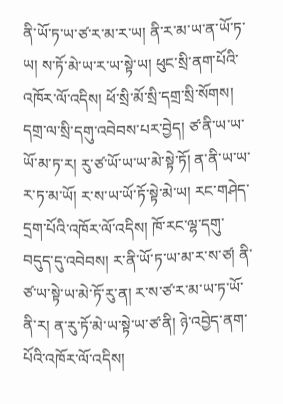ནི་ཡོ་ཏ་ཡ་ཙ་ར་མ་ར་ཡ། ནི་ར་མ་ཡ་ན་ཡོ་ཏ་ཡ། ས་ཏོ་མེ་ཡ་ར་ཡ་སྟེ་ཡ། ཕུང་སྲི་ནག་པོའི་འཁོར་ལོ་འདིས། ཕོ་སྲི་མོ་སྲི་དགྲ་སྲི་སོགས། དགྲ་ལ་སྲི་དགུ་འབེབས་པར་བྱེད། ཙ་ནི་ཡ་ཡ་ཡོ་མ་ཏ་ར། རུ་ཙ་ཡོ་ཡ་ཡ་མེ་སྟེ་ཏོ། ན་ནི་ཡ་ཡ་ར་ཏ་མ་ཡོ། ར་ས་ཡ་ཡོ་ཏོ་སྟེ་མེ་ཡ། རང་གཤེད་དྲག་པོའི་འཁོར་ལོ་འདིས། ཁོ་རང་ལྷ་དགུ་བདུད་དུ་འབེབས། ར་ནི་ཡོ་ཏ་ཡ་མ་ར་ས་ཙ། ནི་ཙ་ཡ་སྟེ་ཡ་མེ་ཏོ་རུ་ན། ར་ས་ཙ་ར་མ་ཡ་ཏ་ཡོ་ནི་ར། ན་རུ་ཏོ་མེ་ཡ་སྟེ་ཡ་ཙ་ནི། ཉེ་འབྱེད་ནག་པོའི་འཁོར་ལོ་འདིས།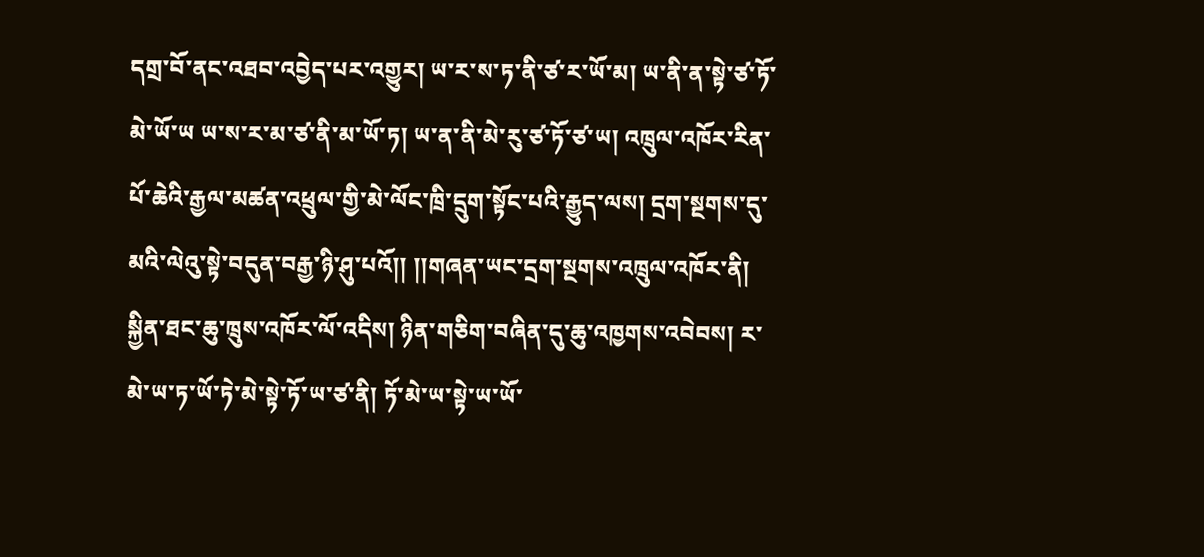དགྲ་བོ་ནང་འཐབ་འབྱེད་པར་འགྱུར། ཡ་ར་ས་ཏ་ནི་ཙ་ར་ཡོ་མ། ཡ་ནི་ན་སྟེ་ཙ་ཏོ་མེ་ཡོ་ཡ ཡ་ས་ར་མ་ཙ་ནི་མ་ཡོ་ཏ། ཡ་ན་ནི་མེ་རུ་ཙ་ཏོ་ཙ་ཡ། འཁྲུལ་འཁོར་རིན་པོ་ཆེའི་རྒྱལ་མཚན་འཕྲུལ་གྱི་མེ་ལོང་ཁྲི་དྲུག་སྟོང་པའི་རྒྱུད་ལས། དྲག་སྔགས་དུ་མའི་ལེའུ་སྟེ་བདུན་བརྒྱ་ཉི་ཤུ་པའོ།། །།གཞན་ཡང་དྲག་སྔགས་འཁྲུལ་འཁོར་ནི། སྐྱིན་ཐང་ཆུ་ཁྲུས་འཁོར་ལོ་འདིས། ཉིན་གཅིག་བཞིན་དུ་ཆུ་འཁྱགས་འབེབས། ར་མེ་ཡ་ཏ་ཡོ་ཏེ་མེ་སྟེ་ཏོ་ཡ་ཙ་ནི། ཏོ་མེ་ཡ་སྟེ་ཡ་ཡོ་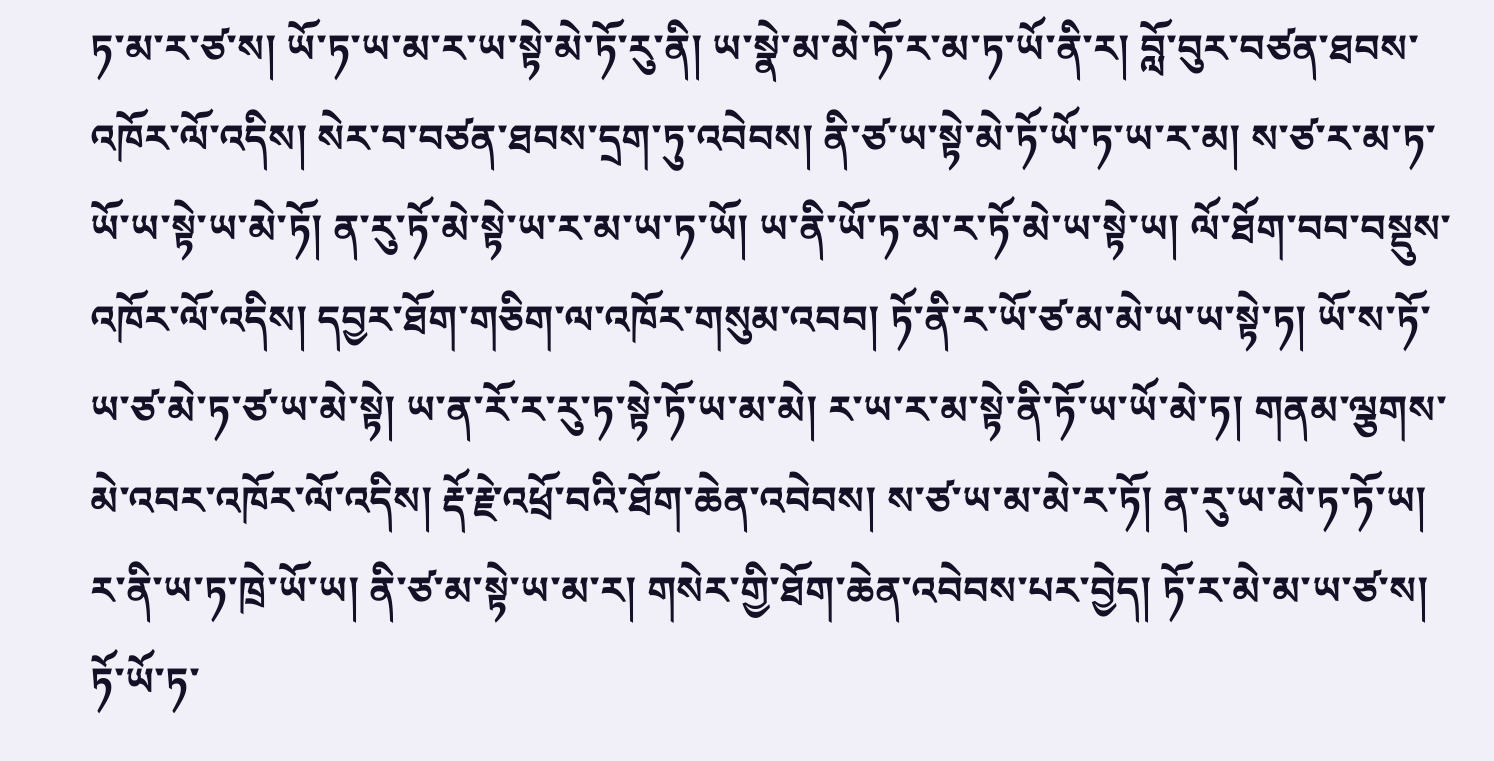ཏ་མ་ར་ཙ་ས། ཡོ་ཏ་ཡ་མ་ར་ཡ་སྟེ་མེ་ཏོ་རུ་ནི། ཡ་སྣེ་མ་མེ་ཏོ་ར་མ་ཏ་ཡོ་ནི་ར། བློ་བུར་བཙན་ཐབས་འཁོར་ལོ་འདིས། སེར་བ་བཙན་ཐབས་དྲག་ཏུ་འབེབས། ནི་ཙ་ཡ་སྟེ་མེ་ཏོ་ཡོ་ཏ་ཡ་ར་མ། ས་ཙ་ར་མ་ཏ་ཡོ་ཡ་སྟེ་ཡ་མེ་ཏོ། ན་རུ་ཏོ་མེ་སྟེ་ཡ་ར་མ་ཡ་ཏ་ཡོ། ཡ་ནི་ཡོ་ཏ་མ་ར་ཏོ་མེ་ཡ་སྟེ་ཡ། ལོ་ཐོག་བབ་བསྡུས་འཁོར་ལོ་འདིས། དབྱར་ཐོག་གཅིག་ལ་འཁོར་གསུམ་འབབ། ཏོ་ནི་ར་ཡོ་ཙ་མ་མེ་ཡ་ཡ་སྟེ་ཏ། ཡོ་ས་ཏོ་ཡ་ཙ་མེ་ཏ་ཙ་ཡ་མེ་སྟེ། ཡ་ན་རོ་ར་རུ་ཏ་སྟེ་ཏོ་ཡ་མ་མེ། ར་ཡ་ར་མ་སྟེ་ནི་ཏོ་ཡ་ཡོ་མེ་ཏ། གནམ་ལྕགས་མེ་འབར་འཁོར་ལོ་འདིས། རྡོ་རྗེ་འཕྲོ་བའི་ཐོག་ཆེན་འབེབས། ས་ཙ་ཡ་མ་མེ་ར་ཏོ། ན་རུ་ཡ་མེ་ཏ་ཏོ་ཡ། ར་ནི་ཡ་ཏ་ཁྲེ་ཡོ་ཡ། ནི་ཙ་མ་སྟེ་ཡ་མ་ར། གསེར་གྱི་ཐོག་ཆེན་འབེབས་པར་བྱེད། ཏོ་ར་མེ་མ་ཡ་ཙ་ས། ཏོ་ཡོ་ཏ་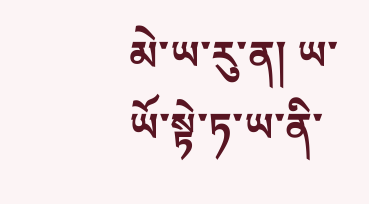མེ་ཡ་རུ་ན། ཡ་ཡོ་སྟེ་ཏ་ཡ་ནི་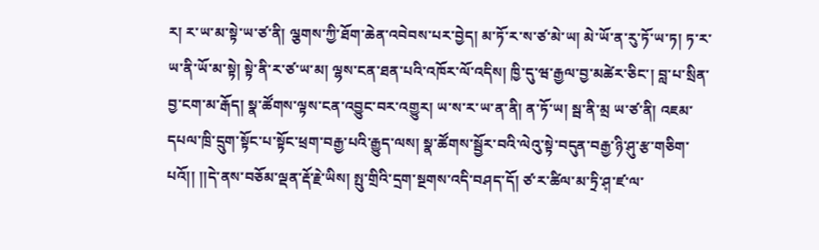ར། ར་ཡ་མ་སྟེ་ཡ་ཙ་ནི། ལྕགས་ཀྱི་ཐོག་ཆེན་འབེབས་པར་བྱེད། མ་ཏོ་ར་ས་ཙ་མེ་ཡ། མེ་ཡོ་ན་རུ་ཏོ་ཡ་ཏ། ཏ་ར་ཡ་ནི་ཡོ་མ་སྟེ། སྟེ་ནི་ར་ཙ་ཡ་མ། ལྷས་ངན་ཐན་པའི་འཁོར་ལོ་འདིས། ཁྱི་དུ་ཝ་རྒྱལ་བྱ་མཚེར་ཅིང་། བླ་པ་སྲིན་བྱ་ངག་མ་རྒོད། སྣ་ཚོགས་ལྟས་ངན་འབྱུང་བར་འགྱུར། ཡ་ས་ར་ཡ་ན་ནི། ན་ཏོ་ཡ། སྦ་ནི་མྲ ཡ་ཙ་ནི། འཇམ་དཔལ་ཁྲི་དྲུག་སྟོང་པ་སྟོང་ཕྲག་བརྒྱ་པའི་རྒྱུད་ལས། སྣ་ཚོགས་སྦྱོར་བའི་ལེའུ་སྟེ་བདུན་བརྒྱ་ཉི་ཤུ་རྩ་གཅིག་པའོ།། །།དེ་ནས་བཅོམ་ལྡན་རྡོ་རྗེ་ཡིས། སྤུ་གྲིའི་དྲག་སྔགས་འདི་བཤད་དོ། ཙ་ར་ཚིལ་མ་ཏྲི་ཤ༷་ཛ་ལ་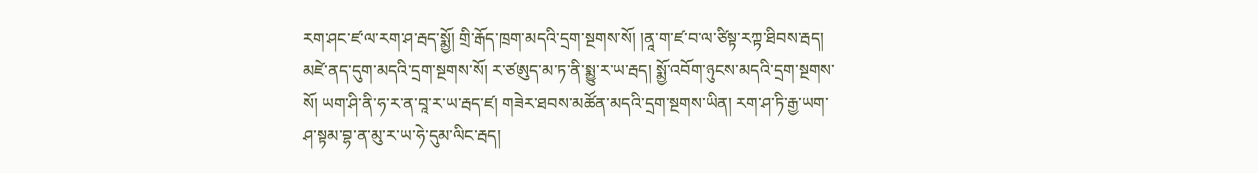རག་ཤང་ཛ་ལ་རག་ཤ་རྦད་སྨྱོ། གྲི་རྒོད་ཁྲག་མདའི་དྲག་སྔགས་སོ། །ནཱ་ག་ཛ་བ་ལ་ཙིསྟ་རཀྟ་ཐིབས་རྦད། མཛེ་ནད་དུག་མདའི་དྲག་སྔགས་སོ། ར་ཙཨུད་མ་ཏ་ནི་སྨྱུ་ར་ཡ་རྦད། སྨྱོ་འབོག་ཉུངས་མདའི་དྲག་སྔགས་སོ། ཡག་ཤི་ནི་ཧ་ར་ན་བཱ་ར་ཡ་རྦད་ཛ། གཟེར་ཐབས་མཚོན་མདའི་དྲག་སྔགས་ཡིན། རག་ཤ་ཏི་རྒྱ་ཡག་ཤ་སྟམ་བྷ་ན་མུ་ར་ཡ་ཧེ་དུམ་ལིང་རྦད།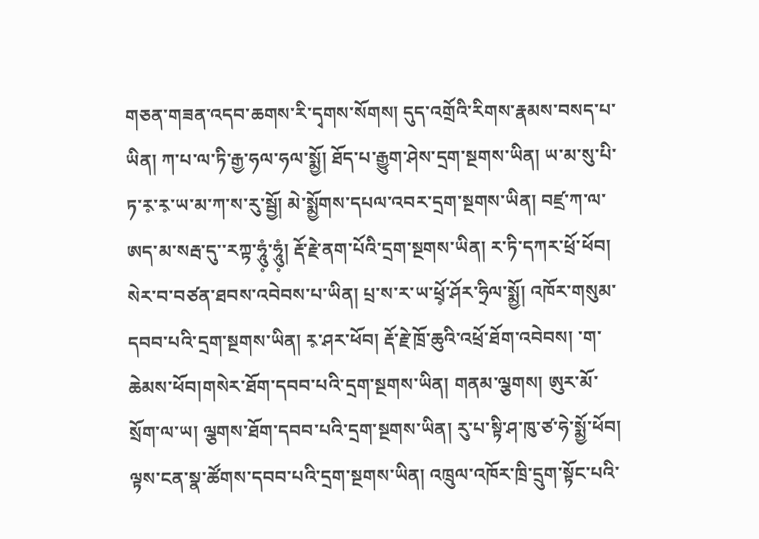གཅན་གཟན་འདབ་ཆགས་རི་དྭགས་སོགས། དུད་འགྲོའི་རིགས་རྣམས་བསད་པ་ཡིན། ཀ་པ་ལ་ཏི་རྒྱ་ཧལ་ཧལ་སྨྱོ། ཐོད་པ་རྒྱུག་ཤེས་དྲག་སྔགས་ཡིན། ཡ་མ་སུ་པི་ཏ་ར༷་ར༷་ཡ་མ་ཀ་ས་རུ་སྦྱོ། མེ་སྨྱོགས་དཔལ་འབར་དྲག་སྔགས་ཡིན། བཛྲ་ཀ་ལ་ཨད་མ་སརྦ་དུ་་རཀྟ་ཧཱུཾ༷་ཧཱུཾ༷། རྡོ་རྗེ་ནག་པོའི་དྲག་སྔགས་ཡིན། ར་ཏི་དཀར་ཕྲོ་ཕོབ། སེར་བ་བཙན་ཐབས་འབེབས་པ་ཡིན། པྲ་ས་ར་ཡ་ཕྲོ༷་ཤོར་ཧྲིལ་སྨྱོ། འཁོར་གསུམ་དབབ་པའི་དྲག་སྔགས་ཡིན། ར༷་ཤར་ཕོབ། རྡོ་རྗེ་ཁྲོ་ཆུའི་འཕྲོ་ཐོག་འབེབས། ་ག་ཆེམས་ཕོབ།གསེར་ཐོག་དབབ་པའི་དྲག་སྔགས་ཡིན། གནམ་ལྕགས། ཨུར་མོ་སྲོག་ལ་ཡ། ལྕགས་ཐོག་དབབ་པའི་དྲག་སྔགས་ཡིན། རུ་པ་སྟི་ཤ་ཁུ་ཙ་ཧེ་སྨྱོ་ཕོབ། ལྟས་ངན་སྣ་ཚོགས་དབབ་པའི་དྲག་སྔགས་ཡིན། འཁྲུལ་འཁོར་ཁྲི་དྲུག་སྟོང་པའི་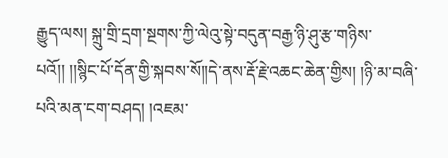རྒྱུད་ལས། སྐྲུ་གྲི་དྲག་སྔགས་ཀྱི་ལེའུ་སྟེ་བདུན་བརྒྱ་ཉི་ཤུ་རྩ་གཉིས་པའོ།། །།སྙིང་པོ་དོན་གྱི་སྐབས་སོ།།དེ་ནས་རྡོ་རྗེ་འཆང་ཆེན་གྱིས། །ཉི་མ་བཞི་པའི་མན་ངག་བཤད། །འཇམ་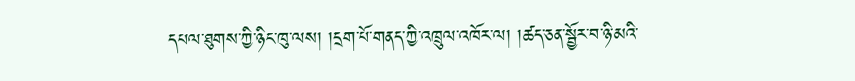དཔལ་ཐུགས་ཀྱི་ཉིང་ཁུ་ལས། །དྲག་པོ་གནད་ཀྱི་འཁྲུལ་འཁོར་ལ། །ཚད་ཅན་སྦྱོར་བ་ཉི་མའི་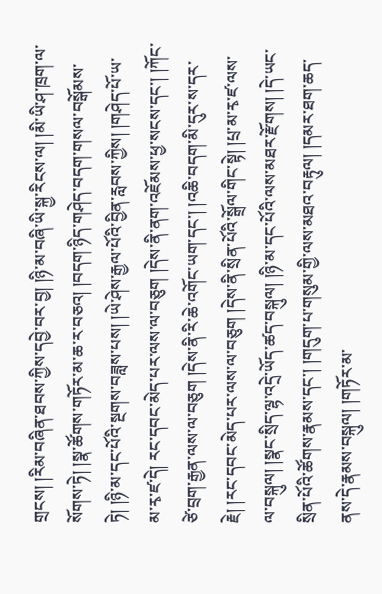གྲངས། །རིམ་བཞིན་ཐབས་ཀྱིས་དབྱེ་བར་བྱ། །ཉི་མ་བཞི་ཡི་སྐྱ་རིངས་ལ། །མི་ཡི་ཤ་ཁྲག་ལ་སོགས་ཏེ། །སྣ་ཚོགས་གཏོར་མ་ཆ་ར་བཅའ། །བདག་ཉིད་གཤེད་བདག་གསལ་བསྒོམས་ཏེ། །ཉི་མ་དང་པོའི་སྔགས་བཟླས་པས། །ཡེ་ཤེས་རྒྱལ་པོའི་བྱིན་རླབས་ཀྱིས། །གཤེད་པོ་ཡ་མ་རྭ་ཛ་དེ། རང་དབང་མེད་པར་ལས་ལ་བཅུག །དེས་ནི་ནག་འཇོམས་ཕྱ་སངས་དང་། །ཀོང་ཙེ་བྲག་རྒྱན་ལས་ལ་བཅུག །དེས་ནི་རི་ཆེ་འགོང་ཡག་དང་། །འཆི་བདག་མི་དུར་ས་དར་རྗེ། །རང་དབང་མེད་པར་ལས་ལ་བཅུག །དེས་ནི་སྲིན་པོའི་སྒྲོལ་གིང་སྟེ། །པྲ་མ་རྭ་ཛ་ལས་ལ་བསྐུལ། །སྣང་སྲིད་ལྷ་འདྲེ་ཡོད་ཚད་བསྐུལ། །ཉི་མ་དང་པོའི་ལས་མཐར་རྫོགས། །དེ་ཡང་སྲིན་པོའི་ཚོགས་རྣམས་དང་། །གདུག་པ་གསུམ་གྱི་ལས་མཐའ་བརྟུལ། །དམར་ཐག་ཆད་ནས་དེ་རྣམས་བསྐུལ། །གཏོར་མ་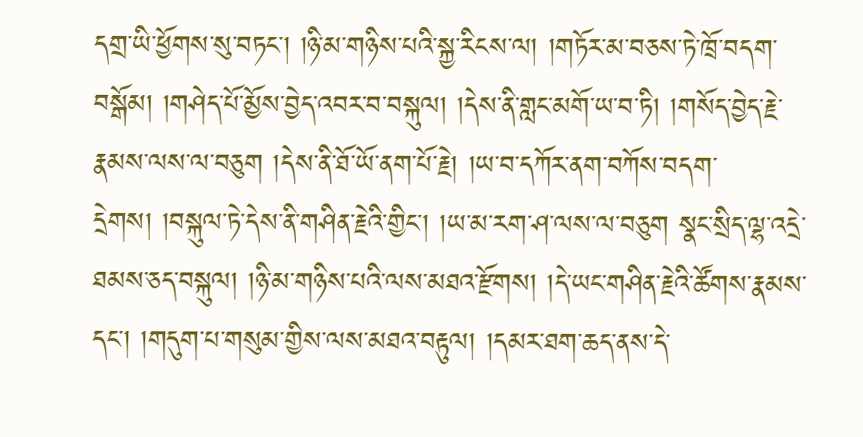དགྲ་ཡི་ཕྱོགས་སུ་བཏང་། །ཉི་མ་གཉིས་པའི་སྐྱ་རིངས་ལ། །གཏོར་མ་བཅས་ཏེ་ཁྲོ་བདག་བསྒོམ། །གཤེད་པོ་མྱོས་བྱེད་འབར་བ་བསྐུལ། །དེས་ནི་གླང་མགོ་ཡ་བ་ཏི། །གསོད་བྱེད་རྗེ་རྣམས་ལས་ལ་བཅུག །དེས་ནི་ཐོ་ཡོ་ནག་པོ་རྗེ། །ཡ་བ་དཀོར་ནག་བཀོས་བདག་དྲེགས། །བསྐུལ་ཏེ་དེས་ནི་གཤིན་རྗེའི་གྱིང་། །ཡ་མ་རག་ཤ་ལས་ལ་བཅུག སྣང་སྲིད་ལྷ་འདྲེ་ཐམས་ཅད་བསྐུལ། །ཉི་མ་གཉིས་པའི་ལས་མཐའ་རྫོགས། །དེ་ཡང་གཤིན་རྗེའི་ཚོགས་རྣམས་དང་། །གདུག་པ་གསུམ་གྱིས་ལས་མཐའ་བརྟུལ། །དམར་ཐག་ཆད་ནས་དེ་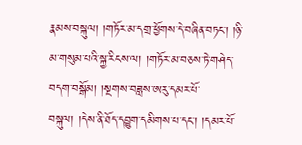རྣམས་བསྐུལ། །གཏོར་མ་དགྲ་ཕྱོགས་དེ་བཞིན་བཏང་། །ཉི་མ་གསུམ་པའི་སྐྱ་རིངས་ལ། །གཏོར་མ་བཅས་ཏེ་གཤེད་བདག་བསྒོམ། །སྔགས་བཟླས་ཨརུ་དམར་པོ་བསྐུལ། །དེས་ནི་ཐོད་དབྱུག་དམིགས་པ་དང་། །དམར་པོ་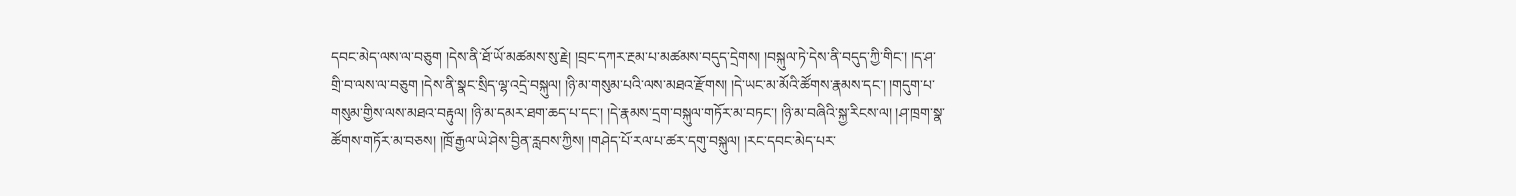དབང་མེད་ལས་ལ་བཅུག །དེས་ནི་ཐོ་ཡོ་མཚམས་སུ་རྗེ། །བྲང་དཀར་རྔམ་པ་མཚམས་བདུད་དྲེགས། །བསྐུལ་ཏེ་དེས་ནི་བདུད་ཀྱི་གིང་། །ད་ཤ་གྲི་བ་ལས་ལ་བཅུག །དེས་ནི་སྣང་སྲིད་ལྷ་འདྲེ་བསྐུལ། །ཉི་མ་གསུམ་པའི་ལས་མཐའ་རྫོགས། །དེ་ཡང་མ་མོའི་ཚོགས་རྣམས་དང་། །གདུག་པ་གསུམ་གྱིས་ལས་མཐའ་བརྟུལ། །ཉི་མ་དམར་ཐག་ཆད་པ་དང་། །དེ་རྣམས་དྲག་བསྐུལ་གཏོར་མ་བཏང་། །ཉི་མ་བཞིའི་སྐྱ་རིངས་ལ། །ཤ་ཁྲག་སྣ་ཚོགས་གཏོར་མ་བཅས། །ཁྲོ་རྒྱལ་ཡེ་ཤེས་བྱིན་རླབས་ཀྱིས། །གཤེད་པོ་རལ་པ་ཚར་དགུ་བསྐུལ། །རང་དབང་མེད་པར་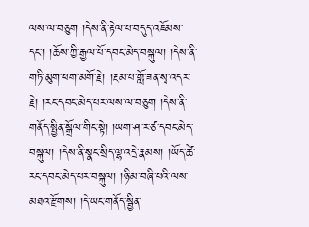ལས་ལ་བཅུག །དེས་ནི་རྟེལ་པ་བདུད་འཇོམས་དང་། །ཆོས་ཀྱི་རྒྱལ་པོ་དབང་མེད་བསྐུལ། །དེས་ནི་གཏི་མུག་ཕག་མགོ་རྗེ། །རྔམ་པ་གློ་ཟན་སྭ་འདར་རྗེ། །རང་དབང་མེད་པར་ལས་ལ་བཅུག །དེས་ནི་གནོད་སྤྱིན་སྒྲོལ་གིང་སྟེ། །ཡག་ཤ་ར་ཙ་དབང་མེད་བསྐུལ། །དེས་ནི་སྣང་སྲིད་ལྷ་འདྲེ་རྣམས། །ཡོད་ཚེ་རང་དབང་མེད་པར་བསྐུལ། །ཉི་མ་བཞི་པའི་ལས་མཐའ་རྫོགས། །དེ་ཡང་གནོད་སྦྱིན་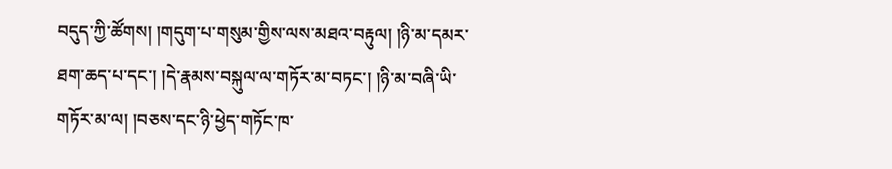བདུད་ཀྱི་ཚོགས། །གདུག་པ་གསུམ་གྱིས་ལས་མཐའ་བརྟུལ། །ཉི་མ་དམར་ཐག་ཆད་པ་དང་། །དེ་རྣམས་བསྐུལ་ལ་གཏོར་མ་བཏང་། །ཉི་མ་བཞི་ཡི་གཏོར་མ་ལ། །བཅས་དང་ཉི་ཕྱེད་གཏོང་ཁ་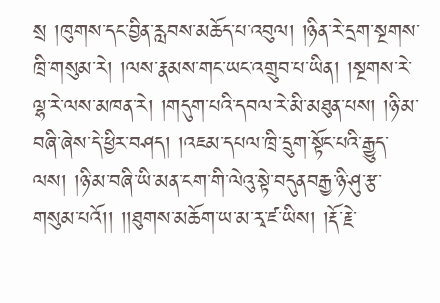སྲ །ཁུགས་དང་བྱིན་རླབས་མཆོད་པ་འབུལ། །ཉིན་རེ་དྲག་སྔགས་ཁྲི་གསུམ་རེ། །ལས་རྣམས་གང་ཡང་འགྲུབ་པ་ཡིན། །སྔགས་རེ་ལྷ་རེ་ལས་མཁན་རེ། །གདུག་པའི་དབལ་རེ་མི་མཐུན་པས། །ཉི་མ་བཞི་ཞེས་དེ་ཕྱིར་བཤད། །འཇམ་དཔལ་ཁྲི་དྲུག་སྟོང་པའི་རྒྱུད་ལས། །ཉི་མ་བཞི་ཡི་མན་ངག་གི་ལེའུ་སྟེ་བདུནབརྒྱ་ཉི་ཤུ་རྩ་གསུམ་པའོ།། །།ཐུགས་མཆོག་ཡ་མ་རྭ་ཛ་ཡིས། །རྡོ་རྗེ་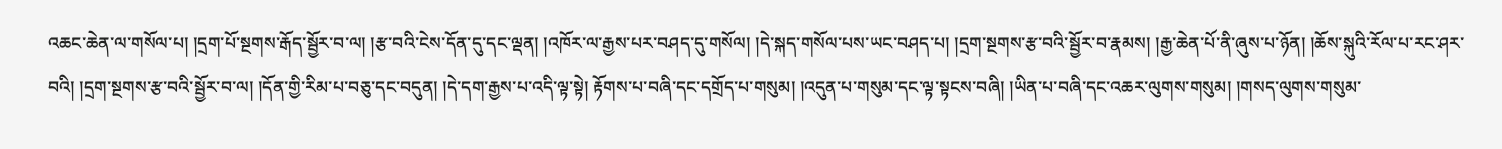འཆང་ཆེན་ལ་གསོལ་པ། །དྲག་པོ་སྔགས་རྒོད་སྦྱོར་བ་ལ། །རྩ་བའི་ངེས་དོན་དུ་དང་ལྡན། །འཁོར་ལ་རྒྱས་པར་བཤད་དུ་གསོལ། །དེ་སྐད་གསོལ་པས་ཡང་བཤད་པ། །དྲག་སྔགས་རྩ་བའི་སྦྱོར་བ་རྣམས། །རྒྱ་ཆེན་པོ་ནི་ཞུས་པ་ཉོན། །ཆོས་སྐུའི་རོལ་པ་རང་ཤར་བའི། །དྲག་སྔགས་རྩ་བའི་སྦྱོར་བ་ལ། །དོན་གྱི་རིམ་པ་བཅུ་དང་བདུན། །དེ་དག་རྒྱས་པ་འདི་ལྟ་སྟེ། རྟོགས་པ་བཞི་དང་དགྲོད་པ་གསུམ། །འདུན་པ་གསུམ་དང་ལྟ་སྟངས་བཞི། །ཡིན་པ་བཞི་དང་འཆར་ལུགས་གསུམ། །གསད་ལུགས་གསུམ་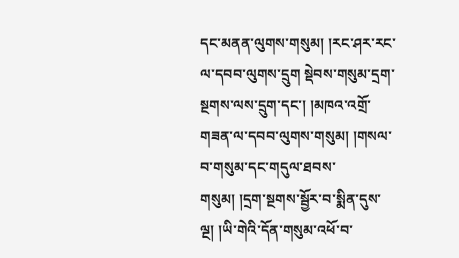དང་མནན་ལུགས་གསུམ། །རང་ཤར་རང་ལ་དབབ་ལུགས་དྲུག སྡེབས་གསུམ་དྲག་སྔགས་ལས་དྲུག་དང་། །མཁའ་འགྲོ་གཟན་ལ་དབབ་ལུགས་གསུམ། །གསལ་བ་གསུམ་དང་གདུལ་ཐབས་གསུམ། །དྲག་སྔགས་སྦྱོར་བ་སྨིན་དུས་ལྔ། །ཡི་གེའི་དོན་གསུམ་འཕོ་བ་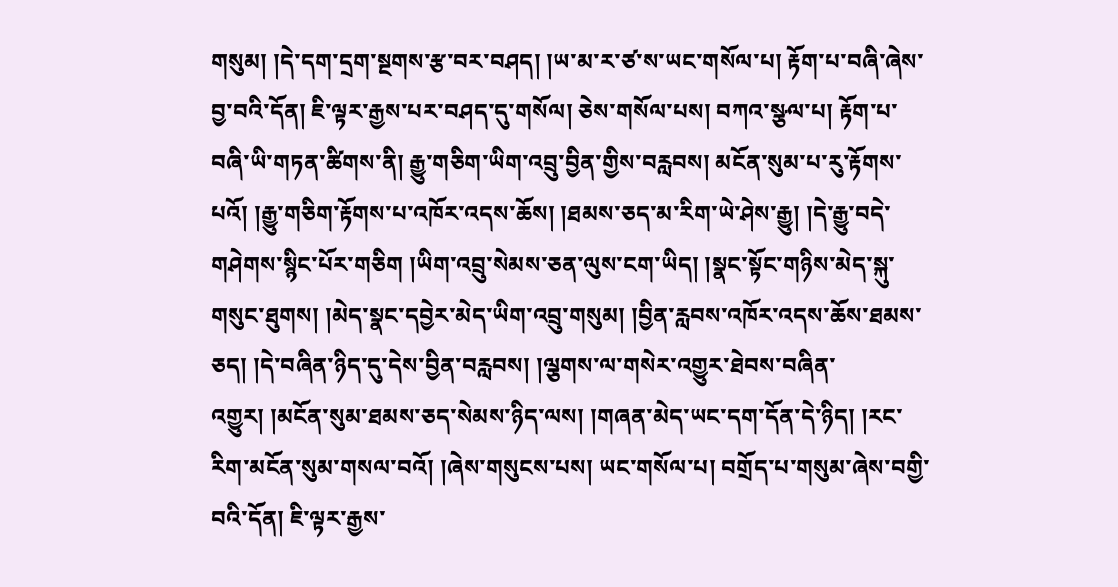གསུམ། །དེ་དག་དྲག་སྔགས་རྩ་བར་བཤད། །ཡ་མ་ར་ཙ་ས་ཡང་གསོལ་པ། རྟོག་པ་བཞི་ཞེས་བྱ་བའི་དོན། ཇི་ལྟར་རྒྱས་པར་བཤད་དུ་གསོལ། ཅེས་གསོལ་པས། བཀའ་སྩལ་པ། རྟོག་པ་བཞི་ཡི་གཏན་ཚིགས་ནི། རྒྱུ་གཅིག་ཡིག་འབྲུ་བྱིན་གྱིས་བརླབས། མངོན་སུམ་པ་རུ་རྟོགས་པའོ། །རྒྱུ་གཅིག་རྟོགས་པ་འཁོར་འདས་ཆོས། །ཐམས་ཅད་མ་རིག་ཡེ་ཤེས་རྒྱུ། །དེ་རྒྱུ་བདེ་གཤེགས་སྙིང་པོར་གཅིག །ཡིག་འབྲུ་སེམས་ཅན་ལུས་ངག་ཡིད། །སྣང་སྟོང་གཉིས་མེད་སྐུ་གསུང་ཐུགས། །མེད་སྣང་དབྱེར་མེད་ཡིག་འབྲུ་གསུམ། །བྱིན་རླབས་འཁོར་འདས་ཆོས་ཐམས་ཅད། །དེ་བཞིན་ཉིད་དུ་དེས་བྱིན་བརླབས། །ལྕགས་ལ་གསེར་འགྱུར་ཐེབས་བཞིན་འགྱུར། །མངོན་སུམ་ཐམས་ཅད་སེམས་ཉིད་ལས། །གཞན་མེད་ཡང་དག་དོན་དེ་ཉིད། །རང་རིག་མངོན་སུམ་གསལ་བའོ། །ཞེས་གསུངས་པས། ཡང་གསོལ་པ། བགྲོད་པ་གསུམ་ཞེས་བགྱི་བའི་དོན། ཇི་ལྟར་རྒྱས་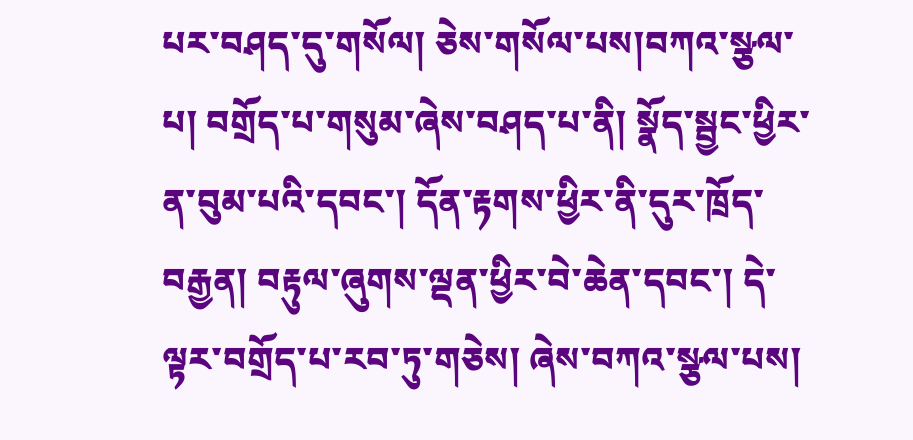པར་བཤད་དུ་གསོལ། ཅེས་གསོལ་པས།བཀའ་སྩལ་པ། བགྲོད་པ་གསུམ་ཞེས་བཤད་པ་ནི། སྣོད་སྦྱང་ཕྱིར་ན་བུམ་པའི་དབང་། དོན་རྟགས་ཕྱིར་ནི་དུར་ཁྲོད་བརྒྱན། བརྟུལ་ཞུགས་ལྡན་ཕྱིར་བེ་ཆེན་དབང་། དེ་ལྟར་བགྲོད་པ་རབ་ཏུ་གཅེས། ཞེས་བཀའ་སྩལ་པས།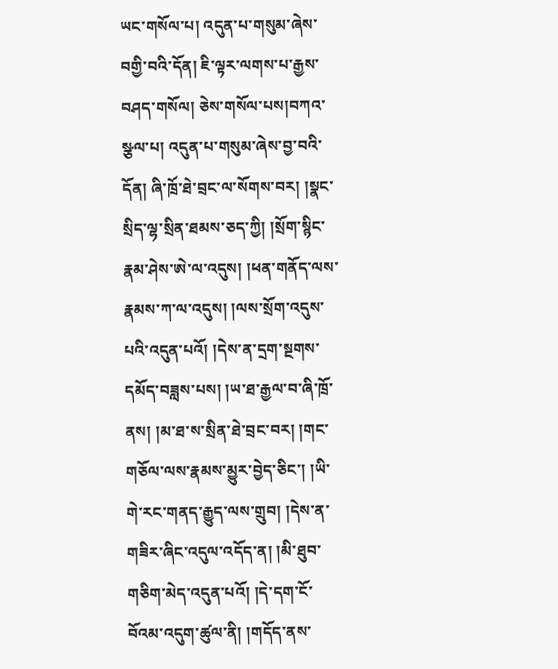ཡང་གསོལ་པ། འདུན་པ་གསུམ་ཞེས་བགྱི་བའི་དོན། ཇི་ལྟར་ལགས་པ་རྒྱས་བཤད་གསོལ། ཅེས་གསོལ་པས།བཀའ་སྩལ་པ། འདུན་པ་གསུམ་ཞེས་བྱ་བའི་དོན། ཞི་ཁྲོ་ཐེ་བྲང་ལ་སོགས་བར། །སྣང་སྲིད་ལྷ་སྲིན་ཐམས་ཅད་ཀྱི། །སྲོག་སྙིང་རྣམ་ཤེས་ཨེ་ལ་འདུས། །ཕན་གནོད་ལས་རྣམས་ཀ་ལ་འདུས། །ལས་སྲོག་འདུས་པའི་འདུན་པའོ། །དེས་ན་དྲག་སྔགས་དམོད་བཟླས་པས། །ཡ་ཐ་རྒྱལ་བ་ཞི་ཁྲོ་ནས། །མ་ཐ་ས་སྲིན་ཐེ་བྲང་བར། །གང་གཅོལ་ལས་རྣམས་མྱུར་བྱེད་ཅིང་། །ཡི་གེ་རང་གནད་རྒྱུད་ལས་གྲུབ། །དེས་ན་གཟིར་ཞིང་འདུལ་འདོད་ན། །མི་ཐུབ་གཅིག་མེད་འདུན་པའོ། །དེ་དག་ངོ་བོའམ་འདུག་ཚུལ་ནི། །གདོད་ནས་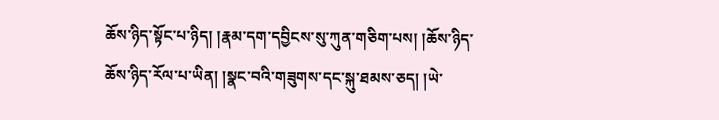ཆོས་ཉིད་སྟོང་པ་ཉིད། །རྣམ་དག་དབྱིངས་སུ་ཀུན་གཅིག་པས། །ཆོས་ཉིད་ཆོས་ཉིད་རོལ་པ་ཡིན། །སྣང་བའི་གཟུགས་དང་སྐུ་ཐམས་ཅད། །ཡེ་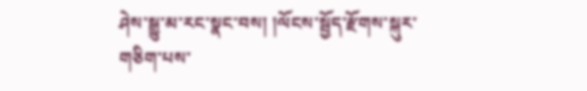ཤེས་སྒྱུ་མ་རང་སྣང་བས། །ལོངས་སྦྱོད་རྫོགས་སྐུར་གཅིག་པས་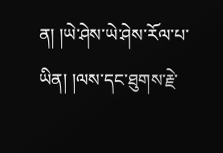ན། །ཡེ་ཤེས་ཡེ་ཤེས་རོལ་པ་ཡིན། །ལས་དང་ཐུགས་རྗེ་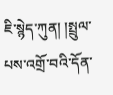ཇི་སྙེད་ཀུན། །སྤྲུལ་པས་འགྲོ་བའི་དོན་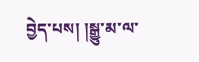བྱེད་པས། །སྒྱུ་མ་ལ་